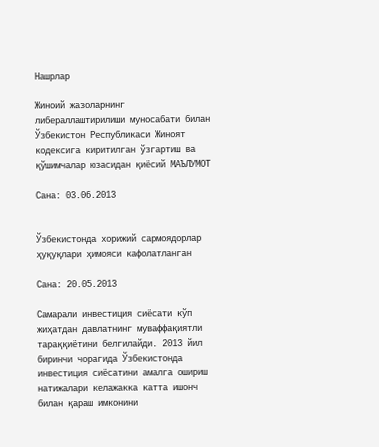Нашрлар

Жиноий жазоларнинг либераллаштирилиши муносабати билан Ўзбекистон Республикаси Жиноят кодексига киритилган ўзгартиш ва қўшимчалар юзасидан қиёсий МАЪЛУМОТ

Сана: 03.06.2013


Ўзбекистонда хорижий сармоядорлар ҳуқуқлари ҳимояси кафолатланган

Сана: 20.05.2013

Самарали инвестиция сиёсати кўп жиҳатдан давлатнинг муваффақиятли тараққиётини белгилайди. 2013 йил биринчи чорагида Ўзбекистонда инвестиция сиёсатини амалга ошириш натижалари келажакка катта ишонч билан қараш имконини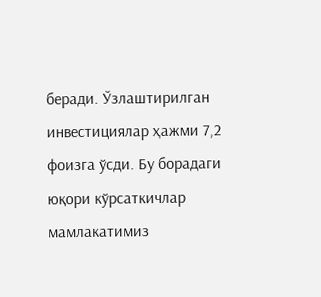беради. Ўзлаштирилган инвестициялар ҳажми 7,2 фоизга ўсди. Бу борадаги юқори кўрсаткичлар мамлакатимиз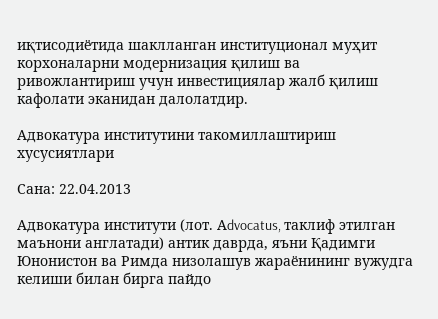иқтисодиётида шаклланган институционал муҳит корхоналарни модернизация қилиш ва ривожлантириш учун инвестициялар жалб қилиш кафолати эканидан далолатдир.

Адвокатура институтини такомиллаштириш хусусиятлари

Сана: 22.04.2013

Адвокатура институти (лот. Аdvocatus, таклиф этилган маънони англатади) антик даврда, яъни Қадимги Юнонистон ва Римда низолашув жараёнининг вужудга келиши билан бирга пайдо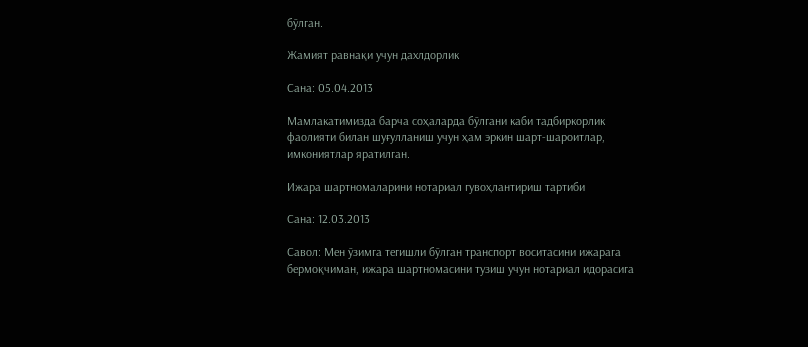бўлган.

Жамият равнақи учун дахлдорлик

Сана: 05.04.2013

Мамлакатимизда барча соҳаларда бўлгани каби тадбиркорлик фаолияти билан шуғулланиш учун ҳам эркин шарт-шароитлар, имкониятлар яратилган.

Ижара шартномаларини нотариал гувоҳлантириш тартиби

Сана: 12.03.2013

Савол: Мен ўзимга тегишли бўлган транспорт воситасини ижарага бермоқчиман, ижара шартномасини тузиш учун нотариал идорасига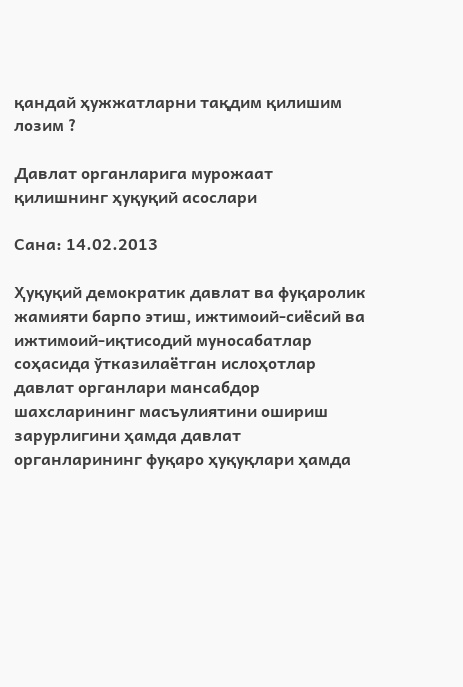қандай ҳужжатларни тақдим қилишим лозим ?

Давлат органларига мурожаат қилишнинг ҳуқуқий асослари

Сана: 14.02.2013

Ҳуқуқий демократик давлат ва фуқаролик жамияти барпо этиш, ижтимоий-сиёсий ва ижтимоий-иқтисодий муносабатлар соҳасида ўтказилаётган ислоҳотлар давлат органлари мансабдор шахсларининг масъулиятини ошириш зарурлигини ҳамда давлат органларининг фуқаро ҳуқуқлари ҳамда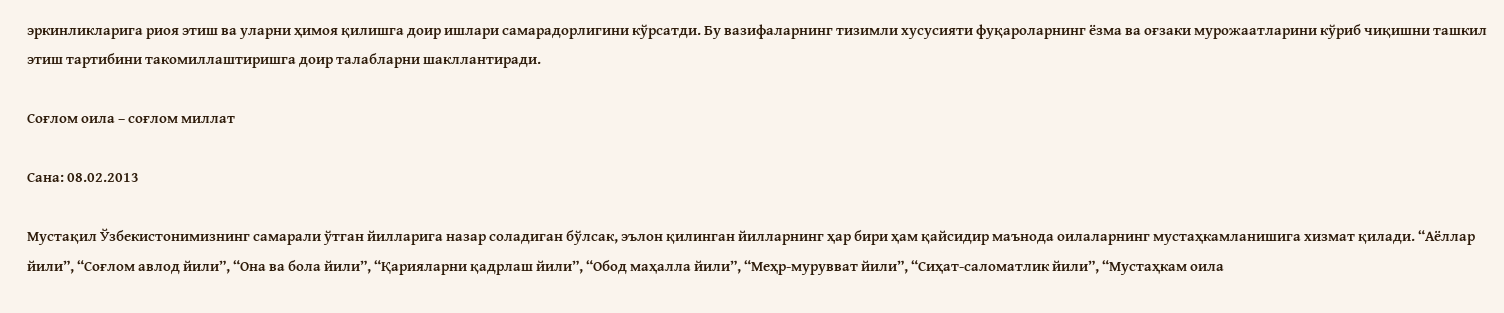эркинликларига риоя этиш ва уларни ҳимоя қилишга доир ишлари самарадорлигини кўрсатди. Бу вазифаларнинг тизимли хусусияти фуқароларнинг ёзма ва оғзаки мурожаатларини кўриб чиқишни ташкил этиш тартибини такомиллаштиришга доир талабларни шакллантиради.

Соғлом оила – соғлом миллат

Сана: 08.02.2013

Мустақил Ўзбекистонимизнинг самарали ўтган йилларига назар соладиган бўлсак, эълон қилинган йилларнинг ҳар бири ҳам қайсидир маънода оилаларнинг мустаҳкамланишига хизмат қилади. “Аёллар йили”, “Соғлом авлод йили”, “Она ва бола йили”, “Қарияларни қадрлаш йили”, “Обод маҳалла йили”, “Меҳр-мурувват йили”, “Сиҳат-саломатлик йили”, “Мустаҳкам оила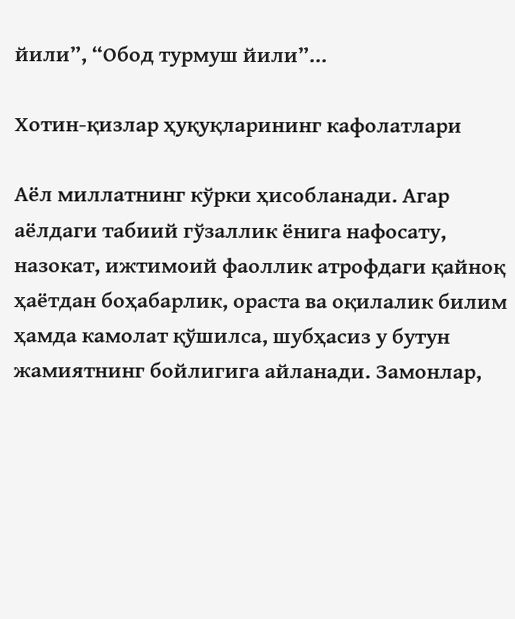йили”, “Обод турмуш йили”...

Хотин-қизлар ҳуқуқларининг кафолатлари

Аёл миллатнинг кўрки ҳисобланади. Агар аёлдаги табиий гўзаллик ёнига нафосату, назокат, ижтимоий фаоллик атрофдаги қайноқ ҳаётдан боҳабарлик, ораста ва оқилалик билим ҳамда камолат қўшилса, шубҳасиз у бутун жамиятнинг бойлигига айланади. Замонлар,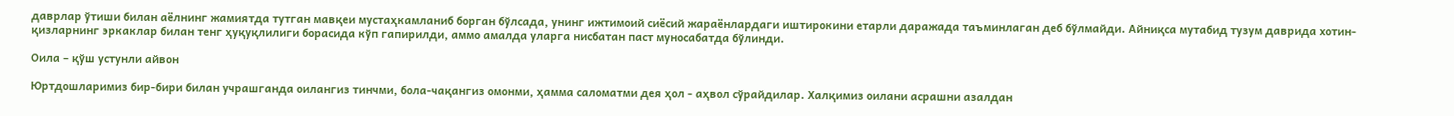даврлар ўтиши билан аёлнинг жамиятда тутган мавқеи мустаҳкамланиб борган бўлсада, унинг ижтимоий сиёсий жараёнлардаги иштирокини етарли даражада таъминлаган деб бўлмайди. Айниқса мутабид тузум даврида хотин-қизларнинг эркаклар билан тенг ҳуқуқлилиги борасида кўп гапирилди, аммо амалда уларга нисбатан паст муносабатда бўлинди.

Оила – қўш устунли айвон

Юртдошларимиз бир-бири билан учрашганда оилангиз тинчми, бола-чақангиз омонми, ҳамма саломатми дея ҳол - аҳвол сўрайдилар. Халқимиз оилани асрашни азалдан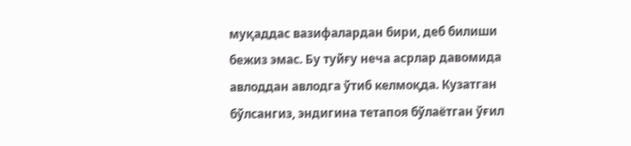муқаддас вазифалардан бири, деб билиши бежиз эмас. Бу туйғу неча асрлар давомида авлоддан авлодга ўтиб келмоқда. Кузатган бўлсангиз, эндигина тетапоя бўлаётган ўғил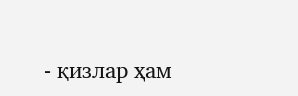- қизлар ҳам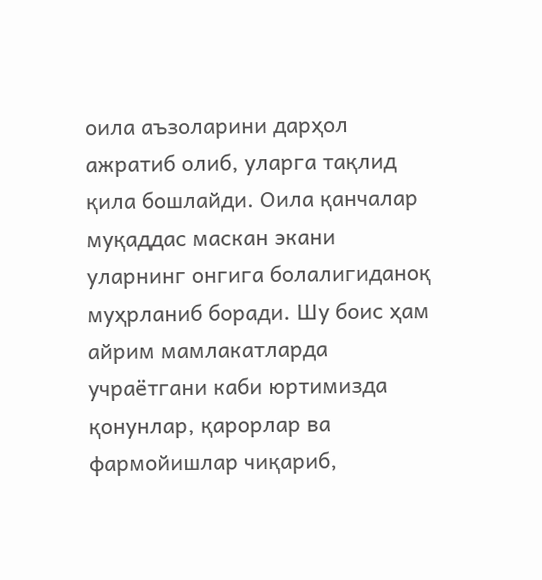оила аъзоларини дарҳол ажратиб олиб, уларга тақлид қила бошлайди. Оила қанчалар муқаддас маскан экани уларнинг онгига болалигиданоқ муҳрланиб боради. Шу боис ҳам айрим мамлакатларда учраётгани каби юртимизда қонунлар, қарорлар ва фармойишлар чиқариб,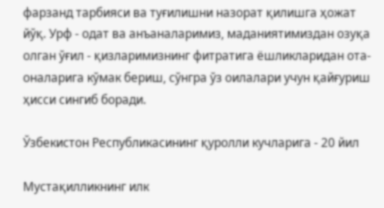фарзанд тарбияси ва туғилишни назорат қилишга ҳожат йўқ. Урф - одат ва анъаналаримиз, маданиятимиздан озуқа олган ўғил - қизларимизнинг фитратига ёшликларидан ота-оналарига кўмак бериш, сўнгра ўз оилалари учун қайғуриш ҳисси сингиб боради.

Ўзбекистон Республикасининг қуролли кучларига - 20 йил

Мустақилликнинг илк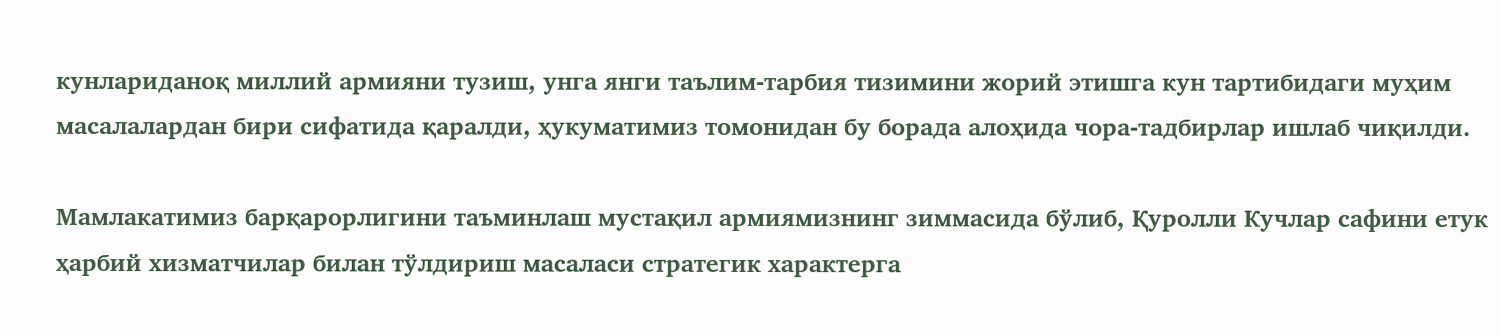кунлариданоқ миллий армияни тузиш, унга янги таълим-тарбия тизимини жорий этишга кун тартибидаги муҳим масалалардан бири сифатида қаралди, ҳукуматимиз томонидан бу борада алоҳида чора-тадбирлар ишлаб чиқилди.

Мамлакатимиз барқарорлигини таъминлаш мустақил армиямизнинг зиммасида бўлиб, Қуролли Кучлар сафини етук ҳарбий хизматчилар билан тўлдириш масаласи стратегик характерга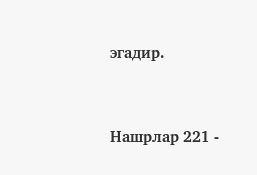эгадир.



Нашрлар 221 -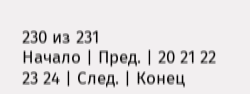230 из 231
Начало | Пред. | 20 21 22 23 24 | След. | Конец